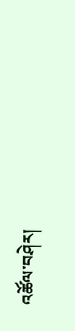འཚོལ་བཤེར།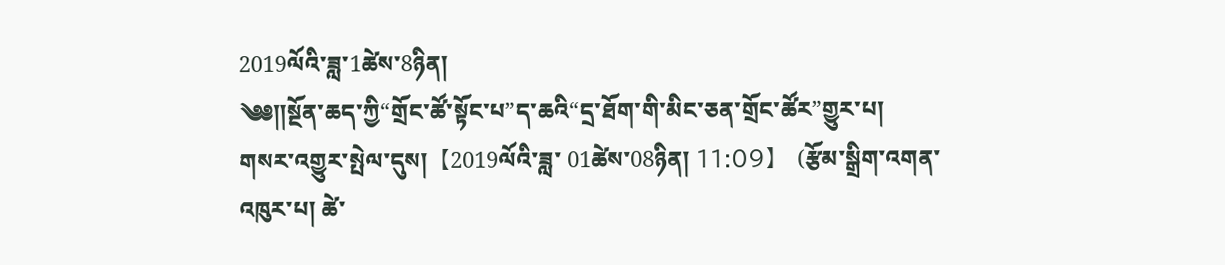2019ལོའི་ཟླ་1ཚེས་8ཉིན།
༄༅༎སྔོན་ཆད་ཀྱི“གྲོང་ཚོ་སྟོང་པ”ད་ཆའི“དྲ་ཐོག་གི་མིང་ཅན་གྲོང་ཚོར”གྱུར་པ།
གསར་འགྱུར་སྤེལ་དུས།  【2019ལོའི་ཟླ་ 01ཚེས་08ཉིན། 11:09】   (རྩོམ་སྒྲིག་འགན་འཁུར་པ། ཚེ་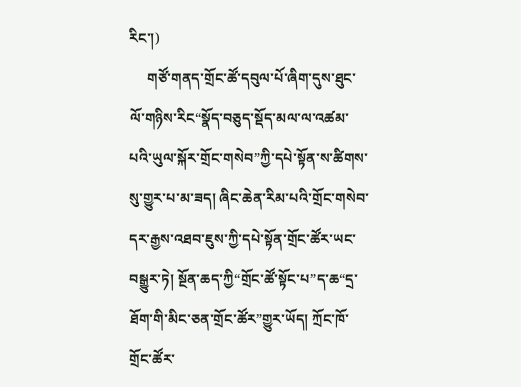རིང་།)
     གཙོ་གནད་གྲོང་ཚོ་དབུལ་པོ་ཞིག་དུས་ཐུང་ལོ་གཉིས་རིང“སྣོད་བཅུད་སྡོད་མལ་ལ་འཚམ་པའི་ཡུལ་སྐོར་གྲོང་གསེབ”ཀྱི་དཔེ་སྟོན་ས་ཚིགས་སུ་གྱུར་པ་མ་ཟད། ཞིང་ཆེན་རིམ་པའི་གྲོང་གསེབ་དར་རྒྱས་འཐབ་ཇུས་ཀྱི་དཔེ་སྟོན་གྲོང་ཚོར་ཡང་བསྒྱུར་ཏེ། སྔོན་ཆད་ཀྱི“གྲོང་ཚོ་སྟོང་པ”ད་ཆ“དྲ་ཐོག་གི་མིང་ཅན་གྲོང་ཚོར”གྱུར་ཡོད། ཀྲོང་ཁོ་གྲོང་ཚོར་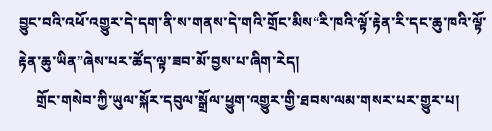བྱུང་བའི་འཕོ་འགྱུར་དེ་དག་ནི་ས་གནས་དེ་གའི་གྲོང་མིས“རི་ཁའི་ལྟོ་རྟེན་རི་དང་ཆུ་ཁའི་ལྟོ་རྟེན་ཆུ་ཡིན”ཞེས་པར་ཚོད་ལྟ་ཟབ་མོ་བྱས་པ་ཞིག་རེད།
     གྲོང་གསེབ་ཀྱི་ཡུལ་སྐོར་དབུལ་སྒྲོལ་ཕྱུག་འགྱུར་གྱི་ཐབས་ལམ་གསར་པར་གྱུར་པ།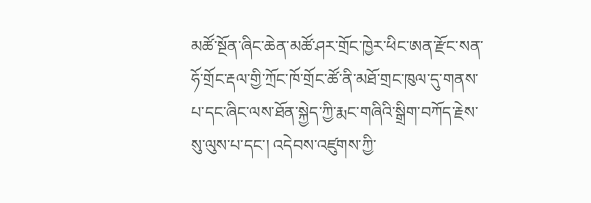མཚོ་སྔོན་ཞིང་ཆེན་མཚོ་ཤར་གྲོང་ཁྱེར་ཕིང་ཨན་རྫོང་སན་ཧོ་གྲོང་རྡལ་གྱི་ཀྲོང་ཁོ་གྲོང་ཚོ་ནི་མཐོ་གྲང་ཁུལ་དུ་གནས་པ་དང་ཞིང་ལས་ཐོན་སྐྱེད་ཀྱི་རྨང་གཞིའི་སྒྲིག་བཀོད་རྗེས་སུ་ལུས་པ་དང་། འདེབས་འཛུགས་ཀྱི་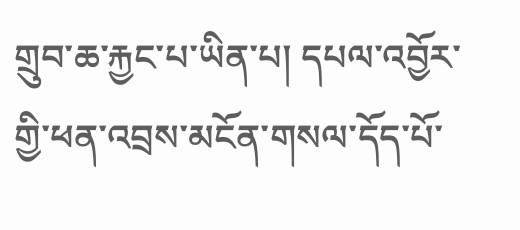གྲུབ་ཆ་རྐྱང་པ་ཡིན་པ། དཔལ་འབྱོར་གྱི་ཕན་འབྲས་མངོན་གསལ་དོད་པོ་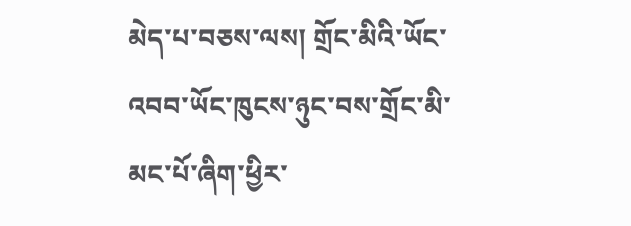མེད་པ་བཅས་ལས། གྲོང་མིའི་ཡོང་འབབ་ཡོང་ཁུངས་ཉུང་བས་གྲོང་མི་མང་པོ་ཞིག་ཕྱིར་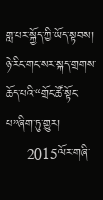གླ་པར་སྐྱོད་ཀྱི་ཡོད་སྟབས། ཉེ་རིང་གང་སར་སྐད་གྲགས་ཆོད་པའི་“གྲོང་ཚོ་སྟོང་པ”ཞིག་ཏུ་གྱུར།
     2015ལོར་གཞི་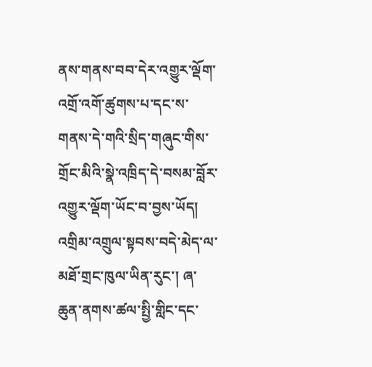ནས་གནས་བབ་དེར་འགྱུར་ལྡོག་འགྲོ་འགོ་ཚུགས་པ་དང་ས་གནས་དེ་གའི་སྲིད་གཞུང་གིས་གྲོང་མིའི་སྣེ་འཁྲིད་དེ་བསམ་བློར་འགྱུར་ལྡོག་ཡོང་བ་བྱས་ཡོད། འགྲིམ་འགྲུལ་སྟབས་བདེ་མེད་ལ་མཐོ་གྲང་ཁུལ་ཡིན་རུང་། ཞ་ཆུན་ནགས་ཚལ་སྤྱི་གླིང་དང་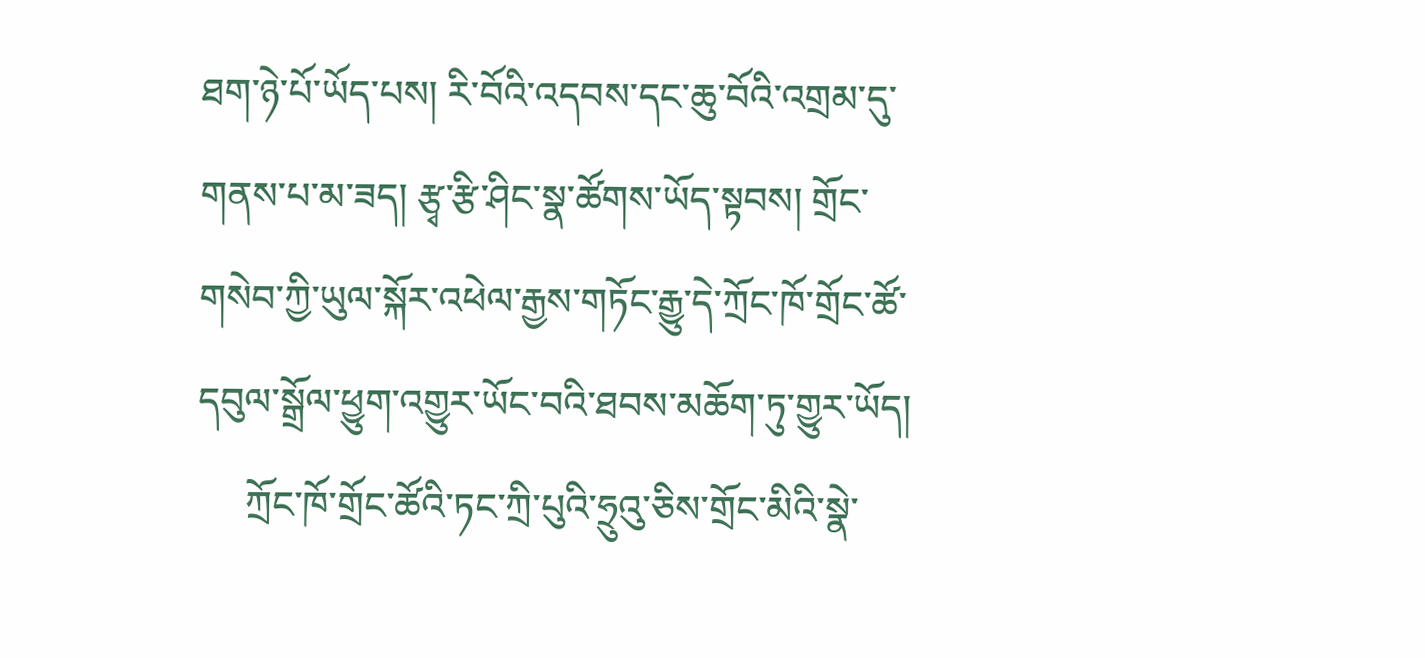ཐག་ཉེ་པོ་ཡོད་པས། རི་བོའི་འདབས་དང་ཆུ་བོའི་འགྲམ་དུ་གནས་པ་མ་ཟད། རྩྭ་རྩི་ཤིང་སྣ་ཚོགས་ཡོད་སྟབས། གྲོང་གསེབ་ཀྱི་ཡུལ་སྐོར་འཕེལ་རྒྱས་གཏོང་རྒྱུ་དེ་ཀྲོང་ཁོ་གྲོང་ཚོ་དབུལ་སྒྲོལ་ཕྱུག་འགྱུར་ཡོང་བའི་ཐབས་མཆོག་ཏུ་གྱུར་ཡོད།
     ཀྲོང་ཁོ་གྲོང་ཚོའི་ཏང་ཀྲི་པུའི་ཧྲུའུ་ཅིས་གྲོང་མིའི་སྣེ་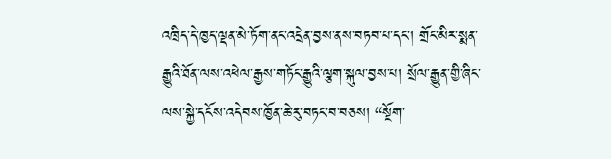འཁྲིད་དེ་ཁྱད་ལྡན་མེ་ཏོག་ནང་འདྲེན་བྱས་ནས་བཏབ་པ་དང་། གྲོང་མིར་སྨན་རྒྱུའི་ཐོན་ལས་འཕེལ་རྒྱས་གཏོང་རྒྱུའི་ལྕག་སྐུལ་བྱས་པ། སྲོལ་རྒྱུན་གྱི་ཞིང་ལས་སྐྱེ་དངོས་འདེབས་ཁྱོན་ཆེ་རུ་བཏང་བ་བཅས། “སྔོག་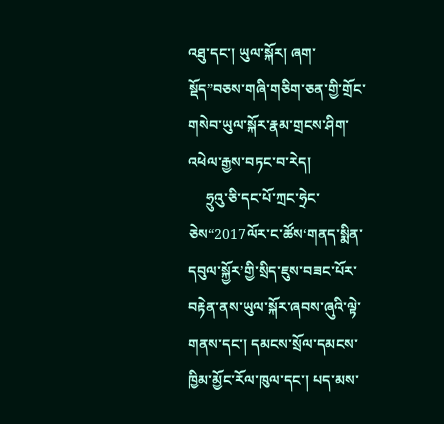འཐུ་དང་། ཡུལ་སྐོར། ཞག་སྡོད”བཅས་གཞི་གཅིག་ཅན་གྱི་གྲོང་གསེབ་ཡུལ་སྐོར་རྣམ་གྲངས་ཤིག་འཕེལ་རྒྱས་བཏང་བ་རེད།
     ཧྲུའུ་ཅི་དང་པོ་ཀྲང་ཧྲེང་ཅེས“2017ལོར་ང་ཚོས‘གནད་སྨིན་དབུལ་སྐྱོར’གྱི་སྲིད་ཇུས་བཟང་པོར་བརྟེན་ནས་ཡུལ་སྐོར་ཞབས་ཞུའི་ལྟེ་གནས་དང་། དམངས་སྲོལ་དམངས་ཁྱིམ་མྱོང་རོལ་ཁུལ་དང་། པད་མས་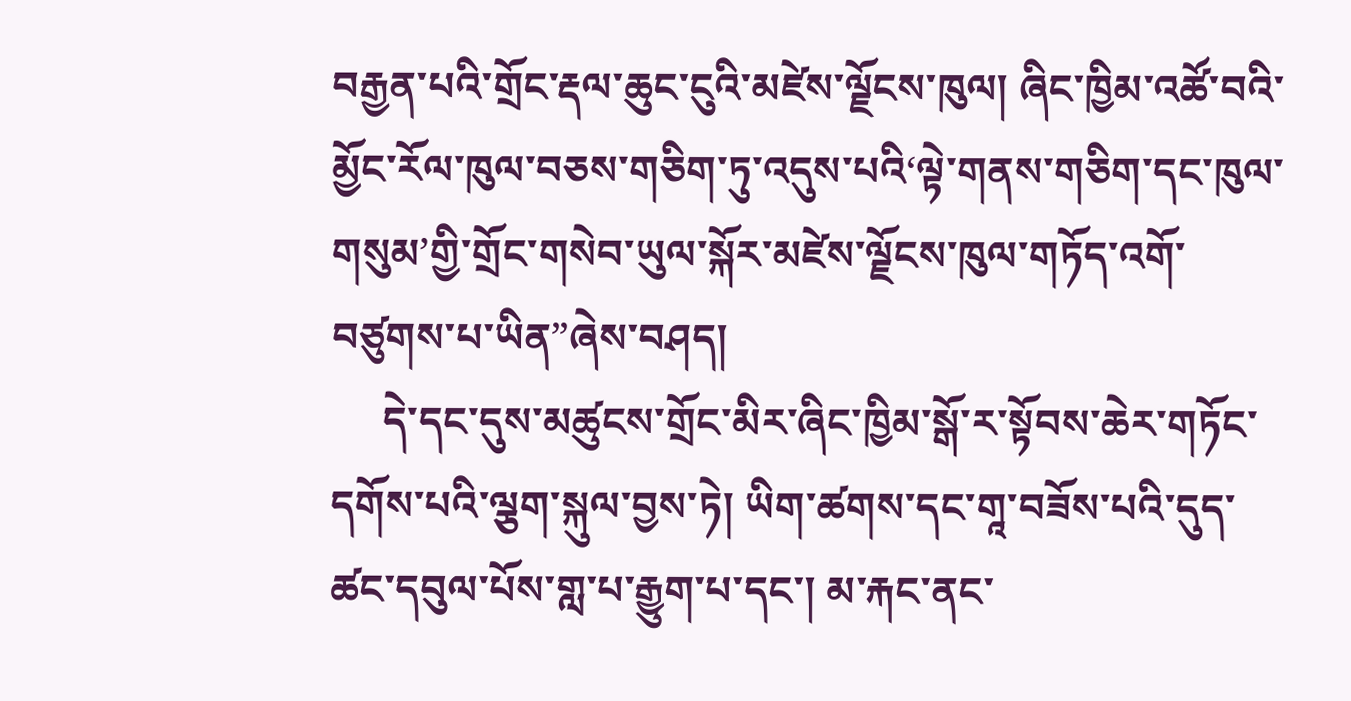བརྒྱན་པའི་གྲོང་རྡལ་ཆུང་ངུའི་མཛེས་ལྗོངས་ཁུལ། ཞིང་ཁྱིམ་འཚོ་བའི་མྱོང་རོལ་ཁུལ་བཅས་གཅིག་ཏུ་འདུས་པའི‘ལྟེ་གནས་གཅིག་དང་ཁུལ་གསུམ’གྱི་གྲོང་གསེབ་ཡུལ་སྐོར་མཛེས་ལྗོངས་ཁུལ་གཏོད་འགོ་བཙུགས་པ་ཡིན”ཞེས་བཤད།
     དེ་དང་དུས་མཚུངས་གྲོང་མིར་ཞིང་ཁྱིམ་སྒོ་ར་སྟོབས་ཆེར་གཏོང་དགོས་པའི་ལྕག་སྐུལ་བྱས་ཏེ། ཡིག་ཚགས་དང་གཱ་བཟོས་པའི་དུད་ཚང་དབུལ་པོས་གླ་པ་རྒྱུག་པ་དང་། མ་རྐང་ནང་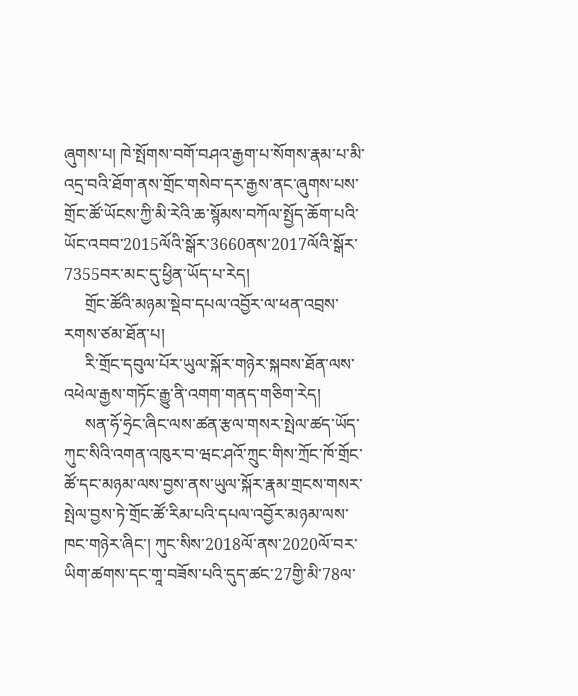ཞུགས་པ། ཁེ་སྤོགས་བགོ་བཤའ་རྒྱག་པ་སོགས་རྣམ་པ་མི་འདྲ་བའི་ཐོག་ནས་གྲོང་གསེབ་དར་རྒྱས་ནང་ཞུགས་པས་གྲོང་ཚོ་ཡོངས་ཀྱི་མི་རེའི་ཆ་སྙོམས་བཀོལ་སྤྱོད་ཆོག་པའི་ཡོང་འབབ་2015ལོའི་སྒོར་3660ནས་2017ལོའི་སྒོར་7355བར་མང་དུ་ཕྱིན་ཡོད་པ་རེད།
     གྲོང་ཚོའི་མཉམ་སྡེབ་དཔལ་འབྱོར་ལ་ཕན་འབྲས་རགས་ཙམ་ཐོན་པ།
     རི་གྲོང་དབུལ་པོར་ཡུལ་སྐོར་གཉེར་སྐབས་ཐོན་ལས་འཕེལ་རྒྱས་གཏོང་རྒྱུ་ནི་འགག་གནད་གཅིག་རེད།
     སན་ཧོ་ཧྲེང་ཞིང་ལས་ཚན་རྩལ་གསར་སྤེལ་ཚད་ཡོད་ཀུང་སིའི་འགན་འཁུར་བ་ཝང་ཤའོ་ཀྲུང་གིས་ཀྲོང་ཁོ་གྲོང་ཚོ་དང་མཉམ་ལས་བྱས་ནས་ཡུལ་སྐོར་རྣམ་གྲངས་གསར་སྤེལ་བྱས་ཏེ་གྲོང་ཚོ་རིམ་པའི་དཔལ་འབྱོར་མཉམ་ལས་ཁང་གཉེར་ཞིང་། ཀུང་སིས་2018ལོ་ནས་2020ལོ་བར་ཡིག་ཚགས་དང་གཱ་བཟོས་པའི་དུད་ཚང་27གྱི་མི་78ལ་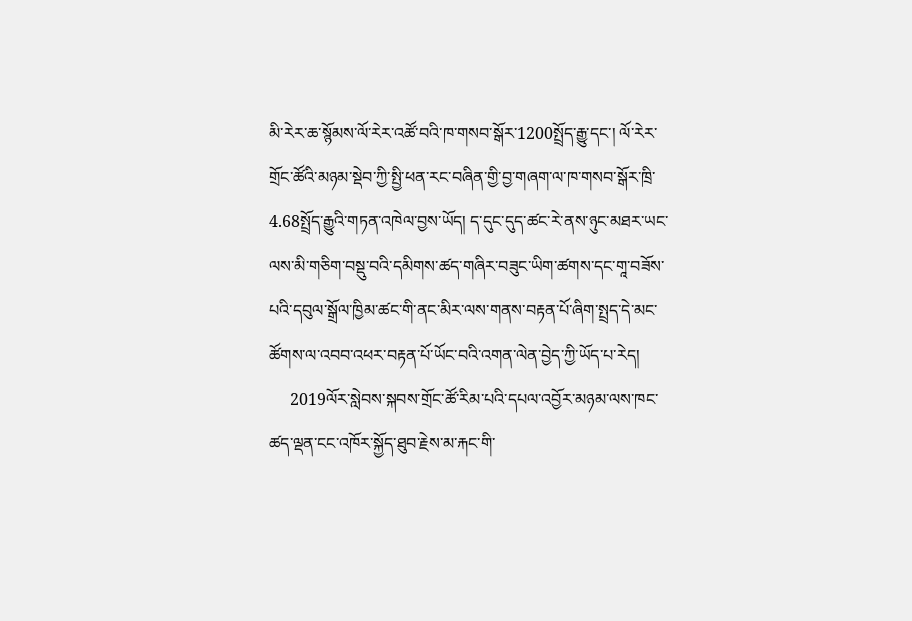མི་རེར་ཆ་སྙོམས་ལོ་རེར་འཚོ་བའི་ཁ་གསབ་སྒོར་1200སྤྲོད་རྒྱུ་དང་། ལོ་རེར་གྲོང་ཚོའི་མཉམ་སྡེབ་ཀྱི་སྤྱི་ཕན་རང་བཞིན་གྱི་བྱ་གཞག་ལ་ཁ་གསབ་སྒོར་ཁྲི་4.68སྤྲོད་རྒྱུའི་གཏན་འཁེལ་བྱས་ཡོད། ད་དུང་དུད་ཚང་རེ་ནས་ཉུང་མཐར་ཡང་ལས་མི་གཅིག་བསྡུ་བའི་དམིགས་ཚད་གཞིར་བཟུང་ཡིག་ཚགས་དང་གཱ་བཟོས་པའི་དབུལ་སྒྲོལ་ཁྱིམ་ཚང་གི་ནང་མིར་ལས་གནས་བརྟན་པོ་ཞིག་སྤྲད་དེ་མང་ཚོགས་ལ་འབབ་འཕར་བརྟན་པོ་ཡོང་བའི་འགན་ལེན་བྱེད་ཀྱི་ཡོད་པ་རེད།
     2019ལོར་སླེབས་སྐབས་གྲོང་ཚོ་རིམ་པའི་དཔལ་འབྱོར་མཉམ་ལས་ཁང་ཚད་ལྡན་ངང་འཁོར་སྐྱོད་ཐུབ་རྗེས་མ་རྐང་གི་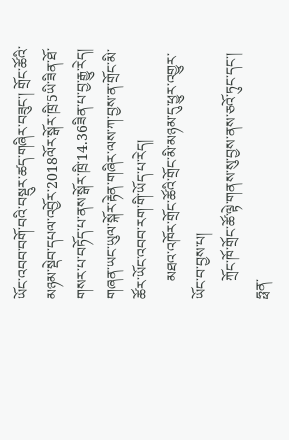ཡོང་འབབ་བགོ་བའི་བསྡུར་ཚད་གཞིར་བཟུང་། གྲོང་ཚོའི་མཉམ་སྡེབ་དཔལ་འབྱོར་2018ལོར་སྒོར་ཁྲི་5ཡི་ཟིན་ཐོ་གསར་པ་བཏོད་པ་ནས་སྒོར་ཁྲི་14.36ཟིན་པ་བྱ་རྒྱུ་རེད། གཞན་ཡང་ཡུལ་སྐོར་རྟེན་གཞིར་ལས་ཀ་བྱས་ན་གྲོང་མི་ཚོར་ཡོང་འབབ་རག་གི་ཡོད་པ་རེད།
     མཐའ་འཁོར་གྲོང་ཚོའི་གྲོང་མི་མཉམ་དུ་ཕྱུར་འགྱུར་ཡོང་བ་བྱས་པ།
     ཀྲོང་ཁོ་གྲོང་ཚོ་ལྟེ་གནས་སུ་བྱས་ནས་ཅའོ་ཏུང་དང་། ཧྥན་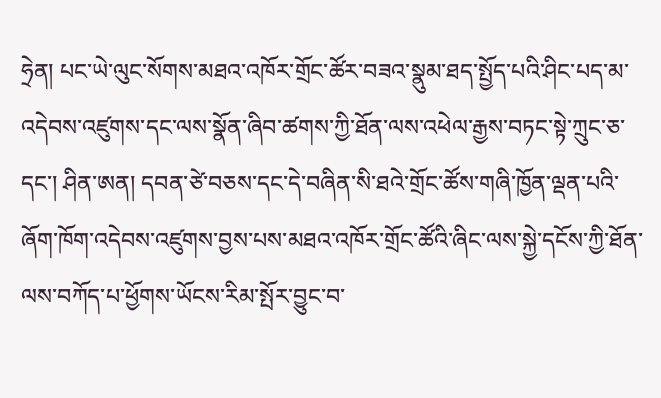ཧྲེན། པང་ཡེ་ལུང་སོགས་མཐའ་འཁོར་གྲོང་ཚོར་བཟའ་སྣུམ་ཐད་སྤྱོད་པའི་ཤིང་པད་མ་འདེབས་འཛུགས་དང་ལས་སྣོན་ཞིབ་ཚགས་ཀྱི་ཐོན་ལས་འཕེལ་རྒྱས་བཏང་སྟེ་ཀྲུང་ཅ་དང་། ཤིན་ཨན། དབན་ཙེ་བཅས་དང་དེ་བཞིན་སི་ཐའེ་གྲོང་ཚོས་གཞི་ཁྱོན་ལྡན་པའི་ཞོག་ཁོག་འདེབས་འཛུགས་བྱས་པས་མཐའ་འཁོར་གྲོང་ཚོའི་ཞིང་ལས་སྐྱེ་དངོས་ཀྱི་ཐོན་ལས་བཀོད་པ་ཕྱོགས་ཡོངས་རིམ་སྤོར་བྱུང་བ་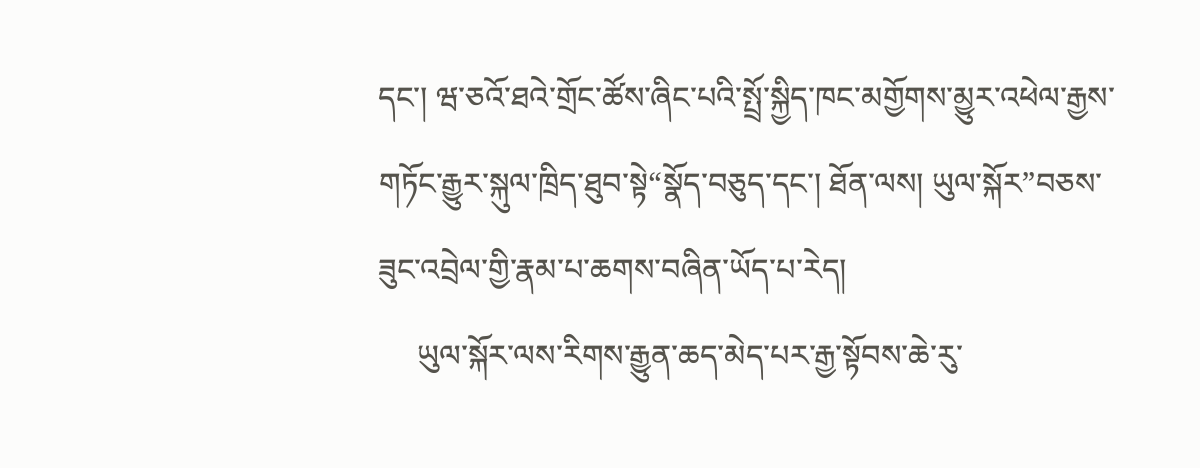དང་། ཝ་ཅའོ་ཐའེ་གྲོང་ཚོས་ཞིང་པའི་སྤྲོ་སྐྱིད་ཁང་མགྱོགས་མྱུར་འཕེལ་རྒྱས་གཏོང་རྒྱུར་སྐུལ་ཁྲིད་ཐུབ་སྟེ“སྣོད་བཅུད་དང་། ཐོན་ལས། ཡུལ་སྐོར”བཅས་ཟུང་འབྲེལ་གྱི་རྣམ་པ་ཆགས་བཞིན་ཡོད་པ་རེད།
     ཡུལ་སྐོར་ལས་རིགས་རྒྱུན་ཆད་མེད་པར་རྒྱ་སྟོབས་ཆེ་རུ་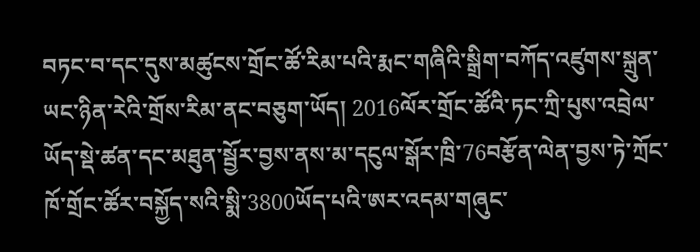བཏང་བ་དང་དུས་མཚུངས་གྲོང་ཚོ་རིམ་པའི་རྨང་གཞིའི་སྒྲིག་བཀོད་འཛུགས་སྐྲུན་ཡང་ཉིན་རེའི་གྲོས་རིམ་ནང་བཅུག་ཡོད། 2016ལོར་གྲོང་ཚོའི་ཏང་ཀྲི་པུས་འབྲེལ་ཡོད་སྡེ་ཚན་དང་མཐུན་སྦྱོར་བྱས་ནས་མ་དངུལ་སྒོར་ཁྲི་76བརྩོན་ལེན་བྱས་ཏེ་ཀྲོང་ཁོ་གྲོང་ཚོར་བསྐྱོད་སའི་སྨི་3800ཡོད་པའི་ཨར་འདམ་གཞུང་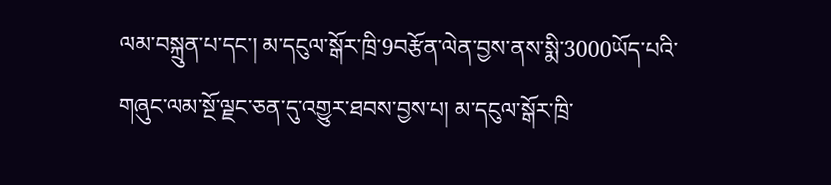ལམ་བསྐྲུན་པ་དང་། མ་དངུལ་སྒོར་ཁྲི་9བརྩོན་ལེན་བྱས་ནས་སྨི་3000ཡོད་པའི་གཞུང་ལམ་སྔོ་ལྗང་ཅན་དུ་འགྱུར་ཐབས་བྱས་པ། མ་དངུལ་སྒོར་ཁྲི་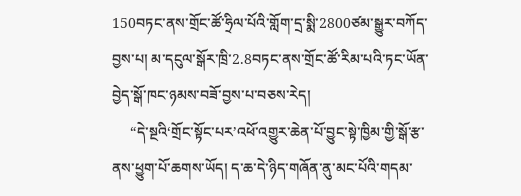150བཏང་ནས་གྲོང་ཚོ་ཧྲིལ་པོའི་གློག་དྲ་སྨི་2800ཙམ་སྒྱུར་བཀོད་བྱས་པ། མ་དངུལ་སྒོར་ཁྲི་2.8བཏང་ནས་གྲོང་ཚོ་རིམ་པའི་ཏང་ཡོན་བྱེད་སྒོ་ཁང་ཉམས་བཟོ་བྱས་པ་བཅས་རེད།
     “དེ་སྔའི‘གྲོང་སྟོང་པར’འཕོ་འགྱུར་ཆེན་པོ་བྱུང་སྟེ་ཁྱིམ་གྱི་སྒོ་རྩ་ནས་ཕྱུག་པོ་ཆགས་ཡོད། ད་ཆ་དེ་ཉིད་གཞོན་ནུ་མང་པོའི་གདམ་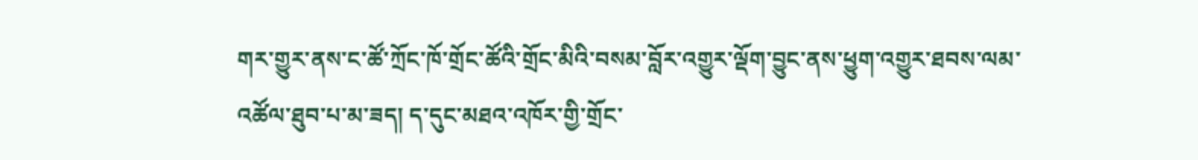གར་གྱུར་ནས་ང་ཚོ་ཀྲོང་ཁོ་གྲོང་ཚོའི་གྲོང་མིའི་བསམ་བློར་འགྱུར་ལྡོག་བྱུང་ནས་ཕྱུག་འགྱུར་ཐབས་ལམ་འཚོལ་ཐུབ་པ་མ་ཟད། ད་དུང་མཐའ་འཁོར་གྱི་གྲོང་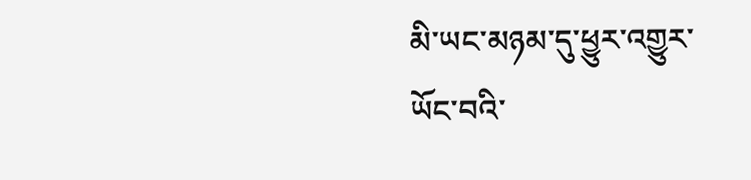མི་ཡང་མཉམ་དུ་ཕྱུར་འགྱུར་ཡོང་བའི་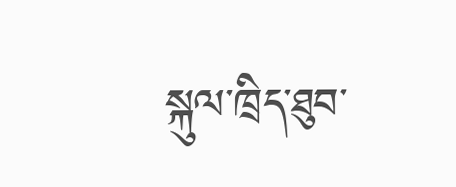སྐུལ་ཁྲིད་ཐུབ་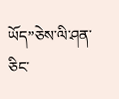ཡོད”ཅེས་ལི་ཤན་ཅིང་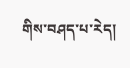གིས་བཤད་པ་རེད།